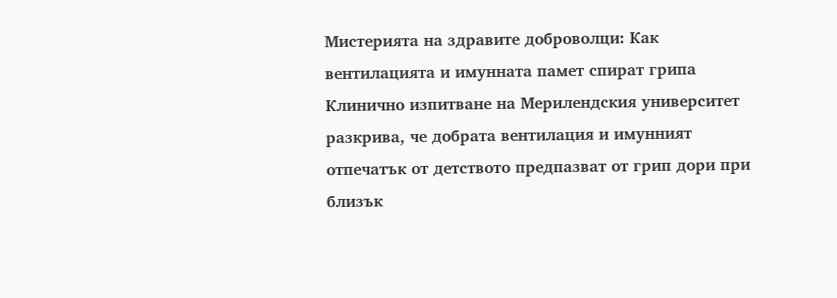Мистерията на здравите доброволци: Как вентилацията и имунната памет спират грипа
Клинично изпитване на Мерилендския университет разкрива, че добрата вентилация и имунният отпечатък от детството предпазват от грип дори при близък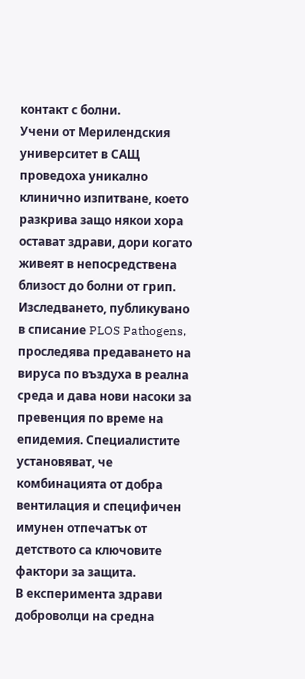контакт с болни.
Учени от Мерилендския университет в САЩ проведоха уникално клинично изпитване, което разкрива защо някои хора остават здрави, дори когато живеят в непосредствена близост до болни от грип. Изследването, публикувано в списание PLOS Pathogens, проследява предаването на вируса по въздуха в реална среда и дава нови насоки за превенция по време на епидемия. Специалистите установяват, че комбинацията от добра вентилация и специфичен имунен отпечатък от детството са ключовите фактори за защита.
В експеримента здрави доброволци на средна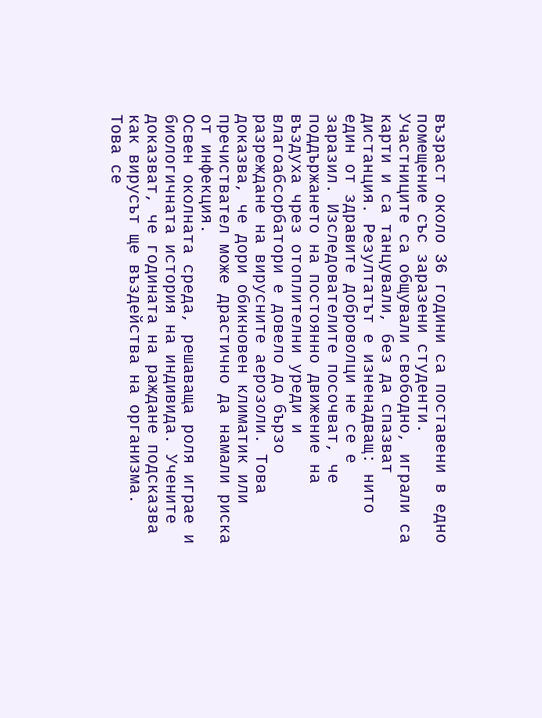възраст около 36 години са поставени в едно помещение със заразени студенти. Участниците са общували свободно, играли са карти и са танцували, без да спазват дистанция. Резултатът е изненадващ: нито един от здравите доброволци не се е заразил. Изследователите посочват, че поддържането на постоянно движение на въздуха чрез отоплителни уреди и влагоабсорбатори е довело до бързо разреждане на вирусните аерозоли. Това доказва, че дори обикновен климатик или пречиствател може драстично да намали риска от инфекция.
Освен околната среда, решаваща роля играе и биологичната история на индивида. Учените доказват, че годината на раждане подсказва как вирусът ще въздейства на организма. Това се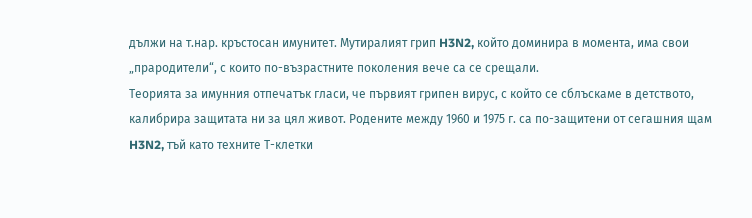дължи на т.нар. кръстосан имунитет. Мутиралият грип H3N2, който доминира в момента, има свои „прародители“, с които по-възрастните поколения вече са се срещали.
Теорията за имунния отпечатък гласи, че първият грипен вирус, с който се сблъскаме в детството, калибрира защитата ни за цял живот. Родените между 1960 и 1975 г. са по-защитени от сегашния щам H3N2, тъй като техните Т-клетки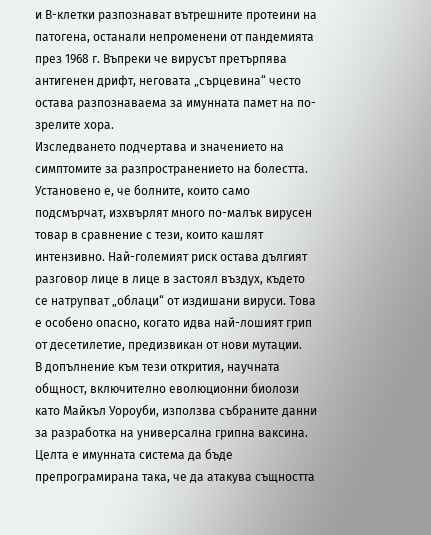и В-клетки разпознават вътрешните протеини на патогена, останали непроменени от пандемията през 1968 г. Въпреки че вирусът претърпява антигенен дрифт, неговата „сърцевина“ често остава разпознаваема за имунната памет на по-зрелите хора.
Изследването подчертава и значението на симптомите за разпространението на болестта. Установено е, че болните, които само подсмърчат, изхвърлят много по-малък вирусен товар в сравнение с тези, които кашлят интензивно. Най-големият риск остава дългият разговор лице в лице в застоял въздух, където се натрупват „облаци“ от издишани вируси. Това е особено опасно, когато идва най-лошият грип от десетилетие, предизвикан от нови мутации.
В допълнение към тези открития, научната общност, включително еволюционни биолози като Майкъл Уороуби, използва събраните данни за разработка на универсална грипна ваксина. Целта е имунната система да бъде препрограмирана така, че да атакува същността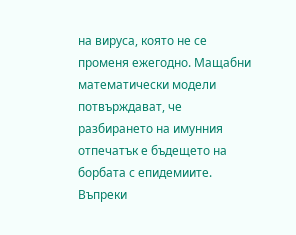на вируса, която не се променя ежегодно. Мащабни математически модели потвърждават, че разбирането на имунния отпечатък е бъдещето на борбата с епидемиите.
Въпреки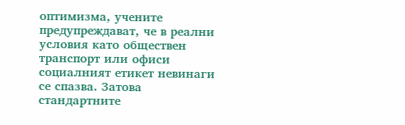оптимизма, учените предупреждават, че в реални условия като обществен транспорт или офиси социалният етикет невинаги се спазва. Затова стандартните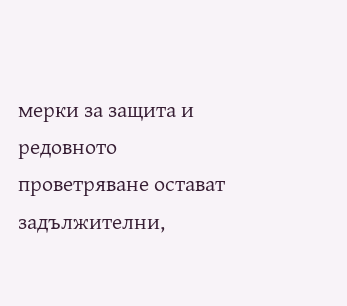мерки за защита и редовното проветряване остават задължителни,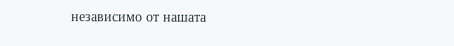независимо от нашата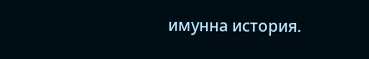имунна история.